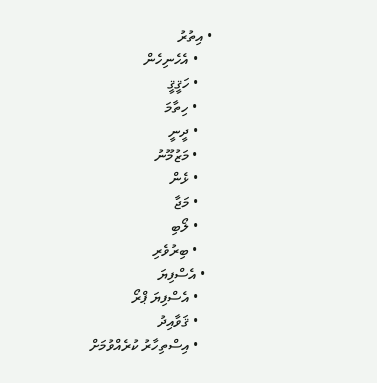• އިތުރު
    • އެހެނިހެން
    • ހަޤީޤީ
    • ހިތާމަ
    • ދީނީ
    • މަޒުމޫނު
    • ޅެން
    • މަޖާ
    • ލޯބި
    • ބިރުވެރި
  • އެސްފިޔަ
    • އެސްފިޔަ ޕްރޯ
    • ޤަވާއިދު
    • އިސްތިހާރު ކުރެއްވުމަށް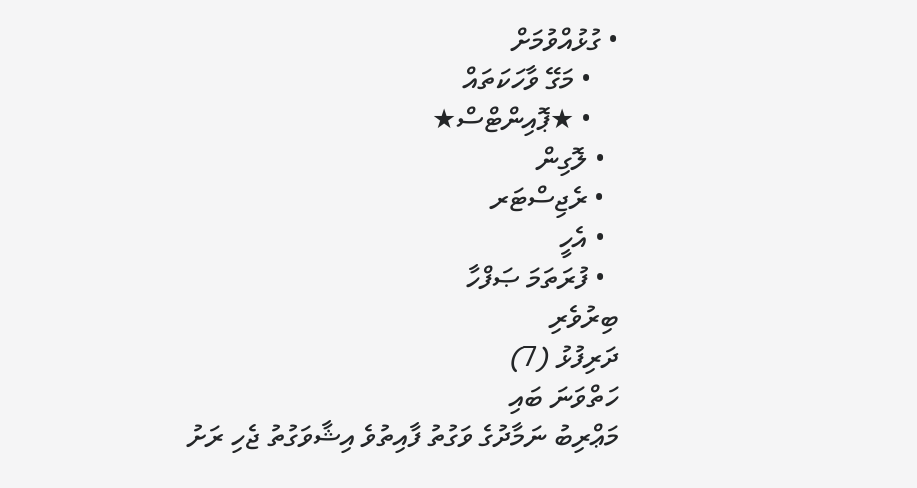• ގުޅުއްވުމަށް
    • މަގޭ ވާހަކަތައް
    • ★ޕޮއިންޓްސް★
  • ލޮގިން
  • ރެޖިސްޓަރ
  • އެހީ
  • ފުރަތަމަ ޞަފްހާ
ބިރުވެރި
ދަރިފުޅު (7)
ހަތްވަނަ ބައި
މަޢްރިބު ނަމާދުގެ ވަގުތު ފާއިތުވެ އިޝާވަގުތު ޖެހި ރަށު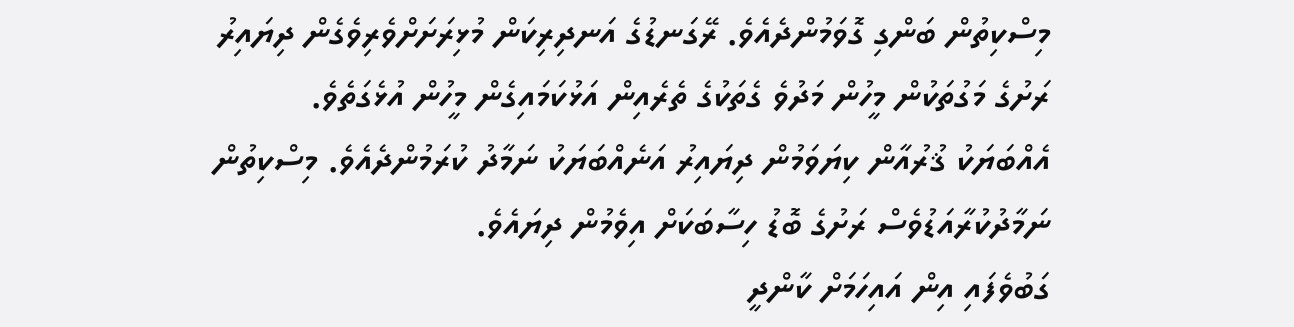މިސްކިތުން ބަންގި ގޮވަމުންދެއެވެ. ރޭގަނޑުގެ އަނދިރިކަން މުޅިރަށަށްވެރިވެގެން ދިޔައިރު ރަށުގެ މަގުތަކުން މީހުން މަދުވެ ގެތަކުގެ ތެރެއިން އަޅުކަމައިގެން މީހުން އުޅެގަތެވެ. އެއްބަޔަކު ޤުރުއާން ކިޔަވަމުން ދިޔައިރު އަނެއްބަޔަކު ނަމާދު ކުރަމުންދެއެވެ. މިސްކިތުން ނަމާދުކުރާއަޑުވެސް ރަށުގެ ބޮޑު ހިސާބަކަށް އިވެމުން ދިޔައެވެ.
ގަބުވެފައި އިން އައިހަމަށް ކާންދީ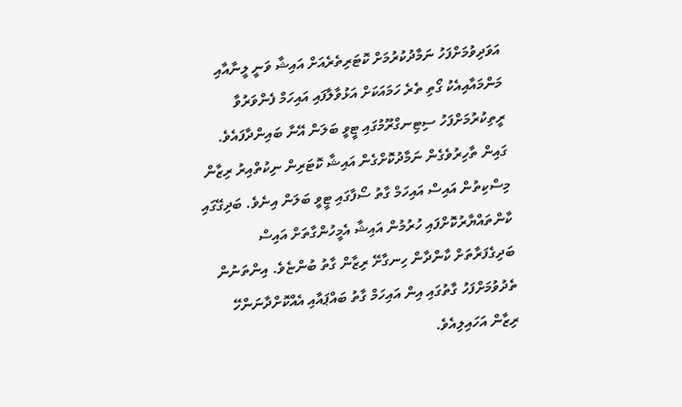އަވަދިވުމަށްފަހު ނަމާދުކުރުމަށް ކޮޓަރިތެރެއަށް އައިޝާ ވަނީ ލީނާއާއި މަންމައާއިއެކު ގޯތި ތެރެ ހަމައަކަށް އަޅުވާލާފައި އައިހަމް ފެންވަރުވާ ރީތިކުރުމަށްފަހު ސިޓިނގްރޫމުގައި ޓީވީ ބަލަން އޭނާ ބައިންދާފައެވެ. ގައިން ތާހިރުވެގެން ނަމާދުކޮށްގެން އައިޝާ ކޮޓަރިން ނިކުތްއިރު ރިޒާން މިސްކިތުން އައިސް އައިހަމް ގާތު ސޯފާގައި ޓީވީ ބަލަން އިނެވެ. ބަދިގޭގައި ކާންތައްޔާރުކޮށްފައި ހުރުމުން އައިޝާ އެމީހުންގާތަށް އައިސް ބަދިގެފަރާތަށް ކާންދާން ހިނގާށޭ ރިޒާން ގާތު ބުންޏެވެ. އިންތަނުން ތެދުވުމަށްފަހު ގާތުގައި އިން އައިހަމް ގާތު ބައްޕައާއި އެއްކޮށްދާނަންހޭ ރިޒާން އަހައިލިއެވެ.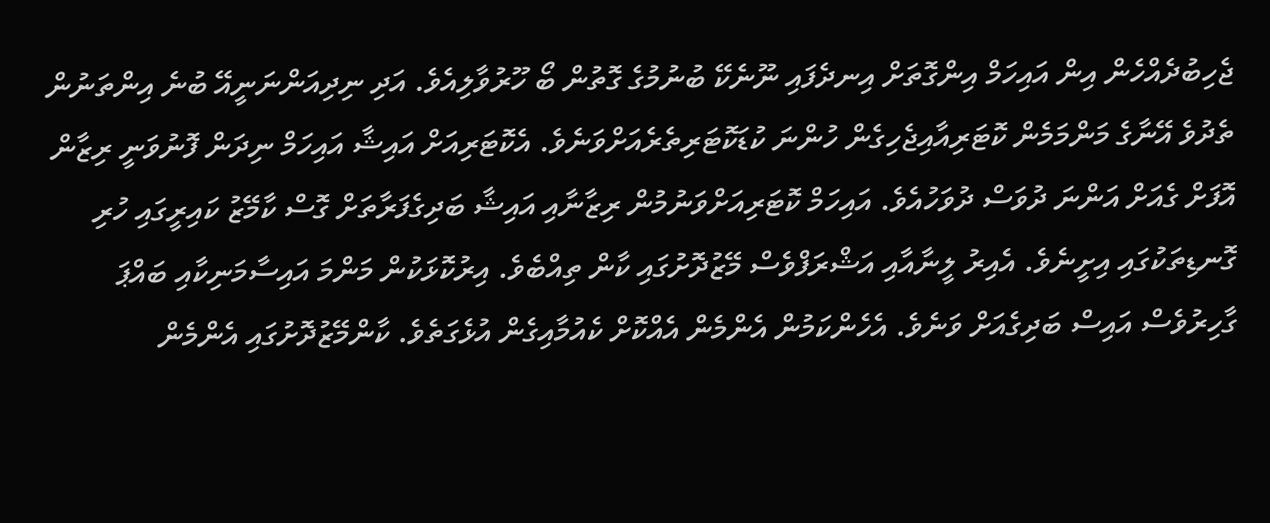ޖެހިބުދެއްހެން އިން އައިހަމް އިންގޮތަށް އިނދެފައި ނޫނެކޭ ބުނުމުގެ ގޮތުން ބޯ ހޫރުވާލިއެވެ. އަދި ނިދިއަންނަނީއޭ ބުނެ އިންތަނުން ތެދުވެ އޭނާގެ މަންމަމެން ކޮޓަރިއާއިޖެހިގެން ހުންނަ ކުޑަކޮޓަރިތެރެއަށްވަނެވެ. އެކޮޓަރިއަށް އައިޝާ އައިހަމް ނިދަން ފޮނުވަނީ ރިޒާން އޮފަށް ގެއަށް އަންނަ ދުވަސް ދުވަހުއެވެ. އައިހަމް ކޮޓަރިއަށްވަނުމުން ރިޒާނާއި އައިޝާ ބަދިގެފަރާތަށް ގޮސް ކާމޭޒު ކައިރީގައި ހުރި ގޮނޑިތަކުގައި އިށީނެވެ. އެއިރު ލީނާއާއި އަޝްރަފްވެސް މޭޒުދޮށުގައި ކާން ތިއްބެވެ. އިރުކޮޅަކުން މަންމަ އައިސާމަނިކާއި ބައްޕަ ގާހިރުވެސް އައިސް ބަދިގެއަށް ވަނެވެ. އެހެންކަމުން އެންމެން އެއްކޮށް ކެއުމާއިގެން އުޅެގަތެވެ. ކާންމޭޒުދޮށުގައި އެންމެން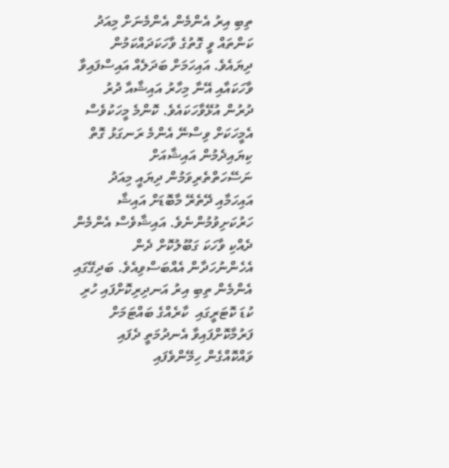ތިބި އިރު އެންމެން އެންމެނަށް މިއަދު ކަންތައް ވީ ގޮތުގެ ވާހަކަދައްކަމުން ދިޔައެވެ. އައިހަމަށް ބަދަލެއް އައިސްފައިވާ ވާހަކައާއި އޭނާ މިހާރު އައިޝާއާ ދުރު ދުރުން އުޅޭވާހަކައެވެ. ކޮންމެ މީހަކުވެސް އެމީހަކަށް ވިސްނޭ އެންމެ ރަނގަޅު ގޮތް ކިޔައިދެމުން އައިޝާއަށް ނަސޭހަތްތެރިވަމުން ދިޔައީ މިއަދު އައިހަމާއި ދޭތެރޭ މާބޮޑަށް އައިޝާ ހަރުކަށިވުމުންނެވެ. އައިޝާވެސް އެންމެން ދެއްކި ވާހަކަ ގަބޫލުކޮށް ދެން އެހެންނުހަދާން އެއްބަސްވިއެވެ. ބަދިގޭގައި އެންމެން ތިބި އިރު އަނދިރިކޮށްފައި ހުރި ކުޑަ ކޮޓަރީގައި  ކާރެއްގެ ބައްޓަމަށް ފަރުމާކޮށްފައިވާ އެނދުމަތީ ދެފައި ވައްކޮއްގެން ހިމޭންވެފައި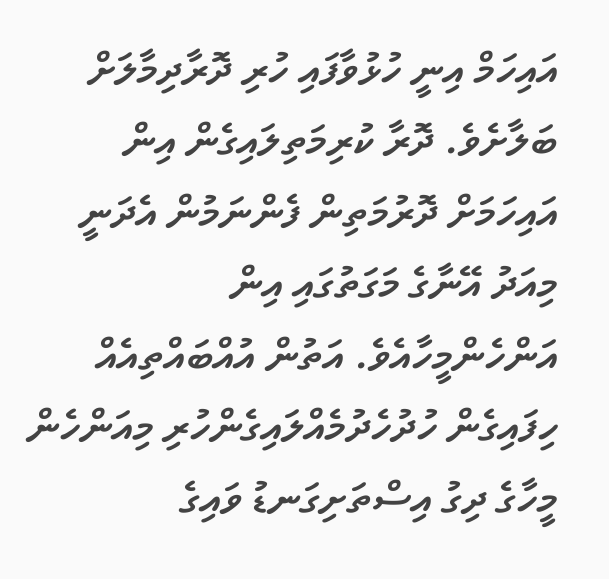އައިހަމް އިނީ ހުޅުވާފައި ހުރި ދޮރާދިމާލަށް ބަލާށެވެ. ދޮރާ ކުރިމަތިލައިގެން އިން އައިހަމަށް ދޮރުމަތިން ފެންނަމުން އެދަނީ މިއަދު އޭނާގެ މަގަތުގައި އިން އަންހެންމީހާއެވެ. އަތުން އުއްބައްތިއެއް ހިފައިގެން ހުދުހެދުމެއްލައިގެންހުރި މިއަންހެން މީހާގެ ދިގު އިސްތަށިގަނޑު ވައިގެ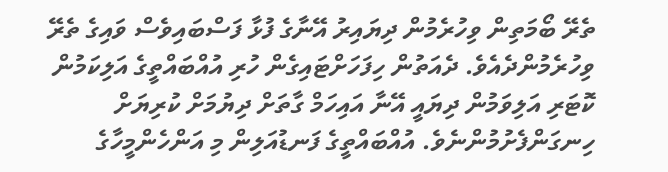ތެރޭ ބޯމަތިން ވިހުރެމުން ދިޔައިރު އޭނާގެ ފުޅާ ފަސްބައިވެސް ވައިގެ ތެރޭ ވިހުރެމުންދެއެވެ. ދެއަތުން ހިފަހަށްޓައިގެން ހުރި އުއްބައްތީގެ އަލިކަމުން ކޮޓަރި އަލިވަމުން ދިޔައީ އޭނާ އައިހަމް ގާތަށް ދިޔުމަށް ކުރިޔަށް ހިނގަންފެށުމުންނެވެ. އުއްބައްތީގެ ފަނޑުއަލިން މި އަންހެންމީހާގެ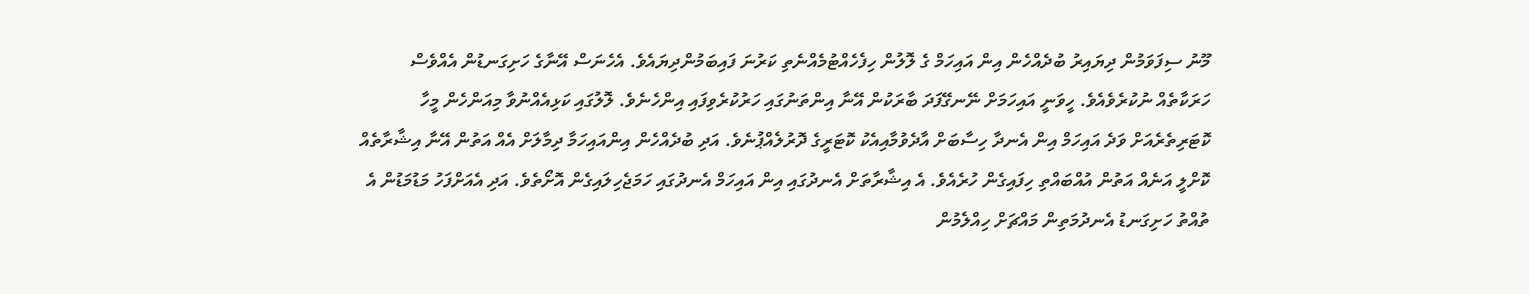މޫނު ސިފަވަމުން ދިޔައިރު ބުދެއްހެން އިން އައިހަމް ގެ ލޮލުން ހިފެހެއްޓުމެއްނެތި ކަރުނަ ފައިބަމުންދިޔައެވެ. އެހެނަސް އޭނާގެ ހަށިގަނޑުން އެއްވެސް ހަރަކާތެއް ނުކުރެވެއެވެ. ހީވަނީ އައިހަމަށް ނޭނގޭފަދަ ބާރަކުން އޭނާ އިންތަނުގައި ހަރުކުރެވިފައި އިންހެނެވެ. ލޮލުގައި ކަޅިއެއްނުވާ މިއަންހެން މީހާ ކޮޓަރިތެރެއަށް ވަދެ އައިހަމް އިން އެނދާ ހިސާބަށް އާދެވުމާއިއެކު ކޮޓަރީގެ ދޮރުލެއްޕުނެވެ. އަދި ބުދެއްހެން އިންއައިހަމާ ދިމާލަށް އެއް އަތުން އޭނާ އިޝާރާތެއް ކޮށްލީ އަނެއް އަތުން އުއްބައްތި ހިފައިގެން ހުރެއެވެ. އެ އިޝާރާތަށް އެނދުގައި އިން އައިހަމް އެނދުގައި ހަމަޖެހިލައިގެން އޮށޯތެވެ. އަދި އެއަށްފަހު މަޑުމަޑުން އެ ތުއްތު ހަށިގަނޑު އެނދުމަތިން މައްޗަށް ހިއްލެމުން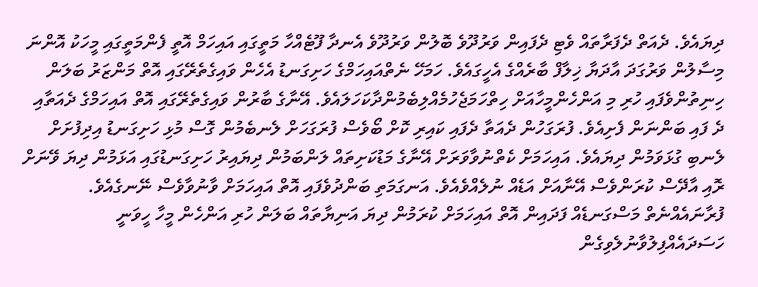ދިޔައެވެ. ދެއަތް ދެފަރާތައް ވެޓި ދެފައިން ވަރުދޫވެ ބޮލުން ވަރުދޫވެ އެނދާ ފޫޓެއްހާ މަތީގައި އައިހަމް އޮތީ ފެންމަތީގައި މީހަކު އޮންނަ މިސާލުން ވަރުގަދަ އާދަޔާ ޚިލާފް ބާރެއްގެ އެހީގައެވެ. ހަމަހޭ ނެތްއައިހަމްގެ ހަށިގަނޑު އެހެން ވައިގެތެރޭގައި އޮތް މަންޒަރު ބަލަން ހިނިތުންވެފައި ހުރި މި އަންހެންމީހާއަށް ހިތްހަމަޖެހުމެއްލިބެމުންދާކަހަލައެވެ. އޭނާގެ ބާރުން ވައިގެތެރޭގައި އޮތް އައިހަމްގެ ދެއަތާއި ދެ ފައި ބަންނަން ފެށިއެވެ. ފުރަގަހުން ދެއަތާ ދެފައި ކައިރި ކޮށް ބޯވެސް ފުރަގަހަށް ލެނބެމުން ގޮސް މުޅި ހަށިގަނޑު އިދިފުށަށް ލެނބި ގުޅަވަމުން ދިޔައެވެ. އައިހަމަށް ކެތްނުވާވަރަށް އޭނާގެ މަޑުކަށިތައް ލަންބަމުން ދިޔައިރު ހަށިގަނޑުގައި އަޅަމުން ދިޔަ ވޭނަށް ރޮއި އާދޭސް ކުރަންވެސް އޭނާއަށް އަޑެއް ނުލެއްވެއެވެ. އަނގަމަތި ބަންދުވެފައި އޮތް އައިހަމަށް ވާނުވާވެސް ނޭނގެއެވެ. ފުރާނައެއްނެތް މަސްގަނޑެއް ފަދައިން އޮތް އައިހަމަށް ކުރަމުން ދިޔަ އަނިޔާތައް ބަލަން ހުރި އަންހެން މީހާ ހީވަނީ ހަސަދައެއްފިލުވާނުލެވިގެން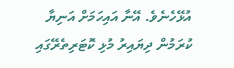އުޅޭހެނެވެ. އޭނާ އައިހަމަށް އަނިޔާ ކުރަމުން ދިޔައިރު މުޅި ކޮޓަރިތެރޭގައި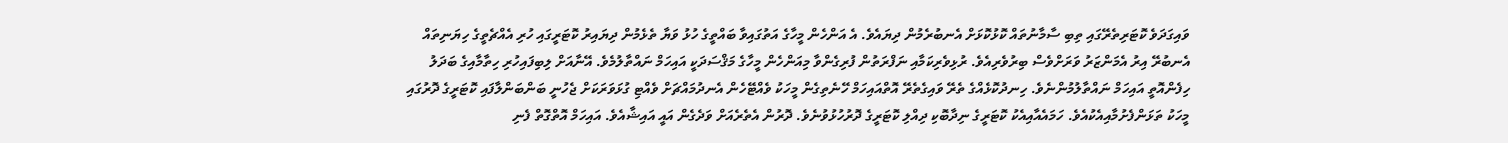ވައިގަދަވެ ކޮޓަރިތެރޭގައި ތިބި ސާމާނުތައް ކޮޅުކޮޅަށް އެނބުރެމުން ދިޔައެވެ. އެ އަންހެން މީހާގެ އަތުގައިވާ ބައްތީގެ ހުޅު ވަޔާ ތެޅެމުން ދިޔައިރު ކޮޓަރީގައި ހުރި އެއްޗެތީގެ ހިޔަނިތައް އެނބުރޭ އިރު އެމަންޒަރު ވަރަށްވެސް ބިރުވެރިއެވެ. ރުޅިވެރިކަމާއި ނަފްރަތުން ފުރިގެންވާ މިއަންހެން މީހާގެ މަޤްސަދަކީ އައިހަމް ނައްތާލުމެވެ. އޭނާއަށް ލިބިފައިހުރި ހިތާމާއިގެ ބަދަލު ހިފެންއޮތީ އައިހަމް ނައްތާލުމުންނެވެ. ހިނދުކޮޅެއްގެ ތެރޭ ވައިގެތެރޭ އޮތްއައިހަމް ހޭނެތިގެން މީހަކު ވެއްޓޭހެން އެނދުމައްޗަށް ވެއްޓި ގުޅަވަރަކަށް ޖެހުނީ ބަންބަންލާފައި ކޮޓަރީގެ ދޮރުގައި މީހަކު ތަޅަންފެށުމާއިއެކުއެވެ. ހަމައެއާއިއެކު ކޮޓަރީގެ ނިދާބޮކި ދިއްލި ކޮޓަރީގެ ދޮރުހުޅުވުނެވެ. ދޮރުން އެތެރެއަށް ވަދެގެން އައީ އައިޝާއެވެ. އައިހަމް އޮތްގޮތް ފެނި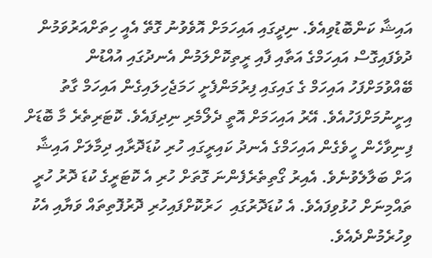އައިޝާ ކަންބޮޑުވިއެވެ. ނިދީގައި އައިހަމަށް އޮވެވުނު ގޮތޭ އެއީ ހިތަށްއަރުވަމުން  ދުވެފައިގޮސް އައިހަމްގެ އަތާއި ފާއި ރީތިކޮށްލަމުން އެނދުގައި އުއްޑުން ބޭއްވުމަށްފަހު އައިހަމް ގެ ގައިގައި ފިރުމަންފެށީ ހަމަޖެހިލައިގެން އައިހަމް ގާތު އިށީނުމަށްފަހުއެވެ. އޭރު އައިހަމަށް އޮތީ ދެލޯމެރި ނިދިފައެވެ. ކޮޓަރިތެރެ މާ ބޮޑަށް ފިނިވާހެން ހީވެގެން އައިހަމްގެ އެނދު ކައިރީގައި ހުރި ކުޑަދޮރާއި ދިމާލަށް އައިޝާ އަށް ބަލާލެވުނެވެ. އެއިރު ގޯތިތެރެފެންނަ ގޮތަށް ހުރި އެ ކޮޓަރީގެ ކުޑަ ދޮރު ހުރީ ތައްމިނަށް ހުޅުވިފައެވެ. އެ ކުޑަދޮރުގައި  ހަރުކޮށްފައިހުރި ދޮރުފޮތިތައް ވަޔާއި އެކު ވިހުރެމުންދެއެވެ.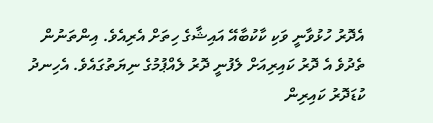އެދޮރު ހުޅުވާނީ ވަކި ކާކުބާއޭ އައިޝާގެ ހިތަށް އެރިއެވެ. އިންތަނުން ތެދުވެ އެ ދޮރު ކައިރިއަށް ލެފުނީ ދޮރު ލެއްޕުމުގެ ނިޔަތުގައެވެ. އެހިނދު ކުޑަދޮރު ކައިރިން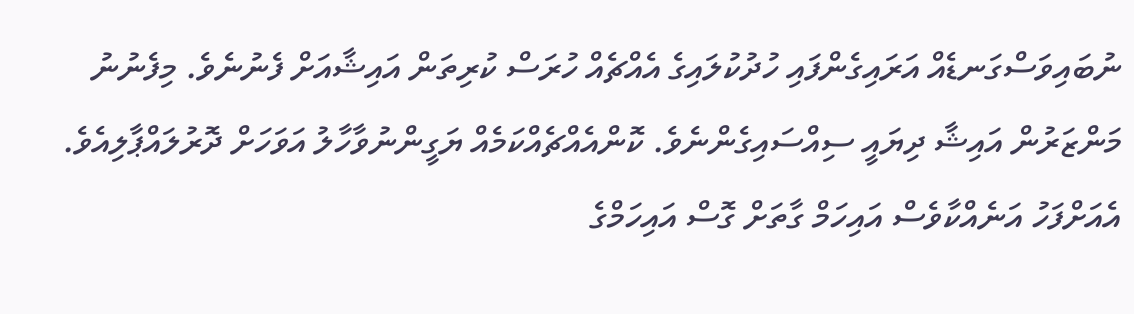ނުބައިވަސްގަނޑެއް އަރައިގެންފައި ހުދުކުލައިގެ އެއްޗެއް ހުރަސް ކުރިތަން އައިޝާއަށް ފެނުނެވެ. މިފެނުނު މަންޒަރުން އައިޝާ ދިޔައީ ސިއްސައިގެންނެވެ. ކޮންއެއްޗެއްކަމެއް ޔަގީންނުވާހާލު އަވަހަށް ދޮރުލައްޕާލިއެވެ. އެއަށްފަހު އަނެއްކާވެސް އައިހަމް ގާތަށް ގޮސް އައިހަމްގެ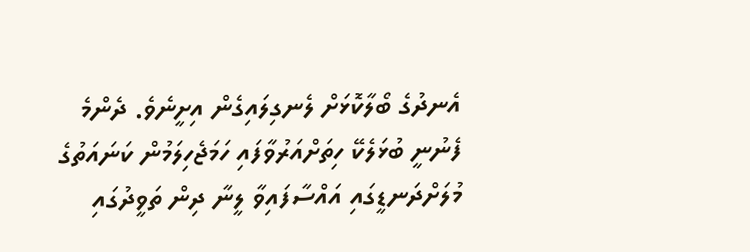އެނދުގެ ބޯލާކޮޅަށް ލެނގިލައިގެން އިށީނެވެ. ދެންމެ ފެނުނީ ބުޅަލެކޭ ހިތަށްއަރުވާފައި ހަމަޖެހިލަމުން ކަނައަތުގެ މުލަށްދަނޑީގައި އައްސާފައިވާ ލީނާ ދިން ތަވީދުގައި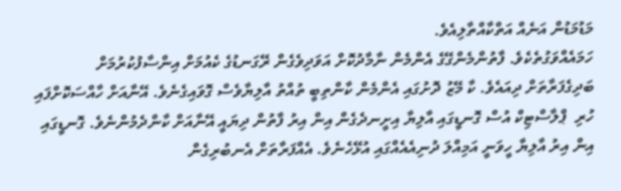މަޑުމަޑުން އަނެއް އަތްކާއްތާލިއެވެ.
ހަމައެއްވަގުތެކެވެ. ފާތުންމެންގޭގެ އެންމެން ނާމާދުކޮށް އަވަދިވެގެން ރޭގަނޑުގެ ކެއުމަށް އިންސާފުކުރުމަށް ބަދިގެފަރާތަށް ދިއައެވެ. ކާ މޭޒު ދޮށުގައި އެންމެން ކާންތިބީ ތުއްތު އާލިޔާވެސް ގޮވައިގެނެވެ. އޭނާއަށް ހާއްސަކޮށްފައި ހުރި  ޕްލާސްޓިކް އުސް ގޮނޑީގައި އާލިޔާ އިށީނދެގެން އިން އިރު ފާތުން ދިޔައީ އޭނާއަށް ކާންދެމުންނެވެ. ގޮނޑީގައި އިން އިރު އާލިޔާ ހީވަނީ އަމިއްލަ ދުނިއެއެއްގައި އުޅޭހެނެވެ. އެއްފަރާތަށް އެނބުރިގެން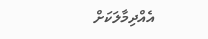އެއްދިމާލަކަށް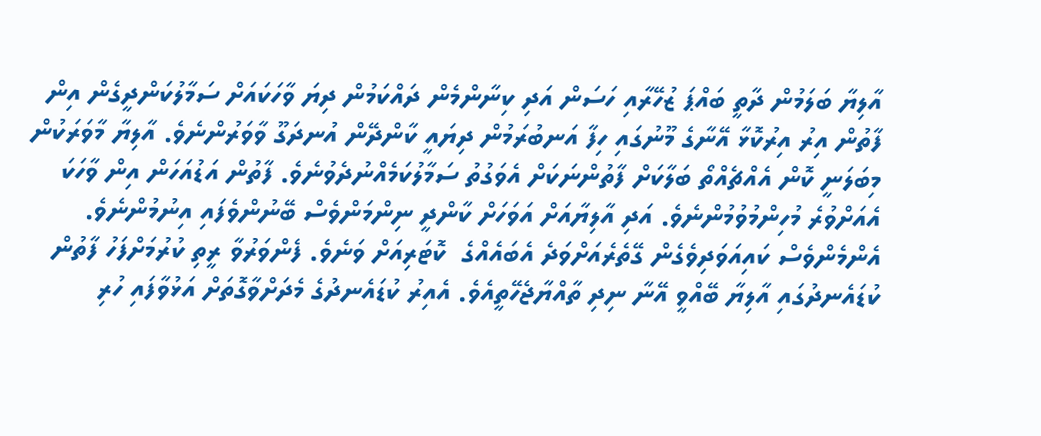އާލިޔާ ބަލަމުން ދާތީ ބައްޕަ ޒުހޭރާއި ހަސަން އަދި ކިނާންމެން ދައްކަމުން ދިޔަ ވާހަކައަށް ސަމާލުކަންދީގެން އިން ފާތުން އިރު އިރުކޮޅާ އޭނާގެ މޫނުގައި ހިފާ އަނބުރަމުން ދިޔައީ ކާންދޭން އުނދަގޫ ވާވަރުންނެވެ. އާލިޔާ މާވަރަކުން މިބަލަނީ ކޮން އެއްޗެއްތޯ ބަލާކަށް ފާތުންނަކަށް އެވަގުތު ސަމާލުކަމެއްނުދެވުނެވެ. ފާތުން އަޑުއަހަން އިން ވާހަކަ އެއަށްވުރެ މުހިންމުވުމުންނެވެ. އަދި އާލިޔާއަށް އަވަހަށް ކާންދީ ނިންމަންވެސް ބޭނުންވެފައި އިނުމުންނެވެ. އެންމެންވެސް ކައިއަވަދިވެގެން ގޭތެރެއަށްވަދެ އެބައެއްގެ  ކޮޓަރިއަށް ވަނެވެ. ފެންވަރުވާ ރީތި ކުރުމަށްފަހު ފާތުން ކުޑައެނދުގައި އާލިޔާ ބޭއްވީ އޭނާ ނިދި ތާއްޔާޖެހޭތީއެވެ. އެއިރު ކުޑައެނދުގެ މެދަށްވާގޮތަށް އަޅުވާފައި ހުރި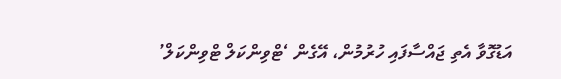އަޑުގޮވާ އެތި ޖައްސާފައި ހުރުމުން، އޭގެން ‘ޓްވިންކަލް ޓްވިންކަލް’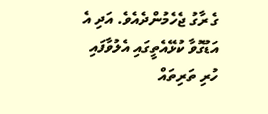ގެ ރާގު ޖެހެމުންދެއެވެ. އަދި އެ އަޑުގޮވާ ކުޅޭއެތީގައި އެލުވާފައި ހުރި ތަރިތައް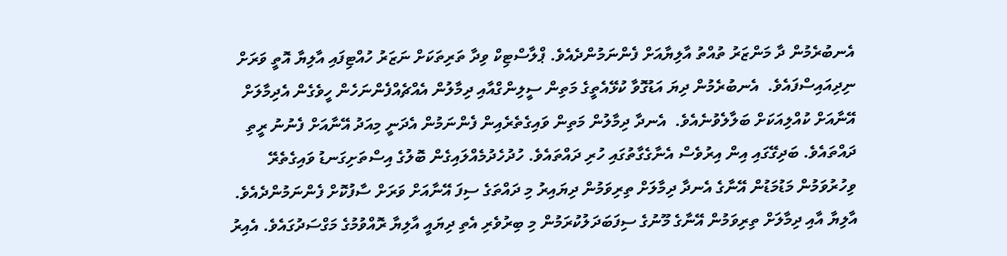އެނބުރެމުން ދާ މަންޒަރު ތުއްތު އާލިޔާއަށް ފެންނަމުންދެއެވެ. ޕްލާސްޓިކް ވިދާ ތަރިތަކަށް ނަޒަރު ހުއްޓިފައި އާލިޔާ އޮތީ ވަރަށް ނިދިއައިސްފައެވެ.  އެނބުރެމުން ދިޔަ އަޑުގޮވާ ކުޅޭއެތީގެ މަތިން ސީލިންގްއާއި ދިމާލުން އެއްޗެއްފެންނަހެން ހީވެގެން އެދިމާލަށް އޭނާއަށް ކުއްލިއަކަށް ބަލާލެވުނެއެވެ.  އެނދާ ދިމާލުން މަތިން ވައިގެތެރެއިން ފެންނަމުން އެދަނީ މިއަދު އޭނާއަށް ފެނުނު ރީތި ދައްތައެވެ. ބަދިގޭގައި އިން އިރުވެސް އެނާގެގާތުގައި ހުރި ދައްތައެވެ. ހުދުހެދުމެއްލައިގެން ބޮލުގެ އިސްތަށިގަނޑު ވައިގެތެރޭ ވިހުރުވަމުން މަޑުމަޑުން އޭނާގެ އެނދާ ދިމާލަށް ތިރިވަމުން ދިޔައިރު މި ދައްތަގެ ސިފަ އޭނާއަށް ވަރަށް ސާފުކޮށް ފެންނަމުންދެއެވެ. އާލިޔާ އާއި ދިމާލަށް ތިރިވަމުން އޭނާގެ މޫނުގެ ސިފަބަދަލުކުރަމުން މި ބިރުވެރި އެތި ދިޔައީ އާލިޔާ ރޮއްވުމުގެ މަގްސަދުގައެވެ. އެއިރު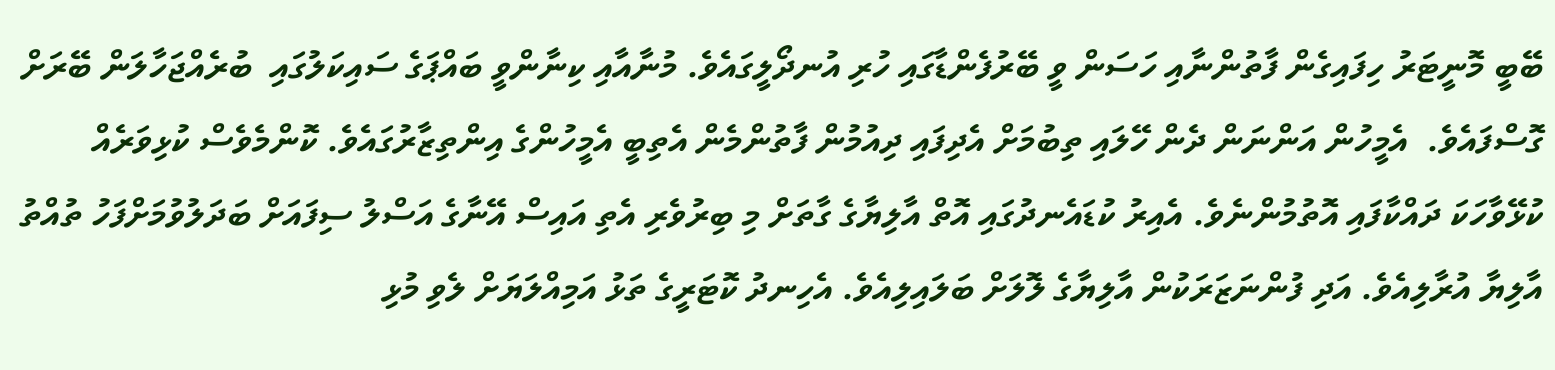ބޭބީ މޮނީޓަރު ހިފައިގެން ފާތުންނާއި ހަސަން ވީ ބޭރުފެންޑާގައި ހުރި އުނދޯލީގައެވެ. މުނާއާއި ކިނާންވީ ބައްޕަގެ ސައިކަލުގައި  ބުރެއްޖަހާލަން ބޭރަށް ގޮސްފައެވެ.  އެމީހުން އަންނަން ދެން ހޭލައި ތިބުމަށް އެދިފައި ދިއުމުން ފާތުންމެން އެތިބީ އެމީހުންގެ އިންތިޒާރުގައެވެ. ކޮންމެވެސް ކުޅިވަރެއް ކުޅޭވާހަކަ ދައްކާފައި އޮތުމުންނެވެ. އެއިރު ކުޑައެނދުގައި އޮތް އާލިޔާގެ ގާތަށް މި ބިރުވެރި އެތި އައިސް އޭނާގެ އަސްލު ސިފައަށް ބަދަލުވުމަށްފަހު ތުއްތު އާލިޔާ އުރާލިއެވެ. އަދި ފުންނަޒަރަކުން އާލިޔާގެ ލޮލަށް ބަލައިލިއެވެ. އެހިނދު ކޮޓަރީގެ ތަޅު އަމިއްލަޔަށް ލެވި މުޅި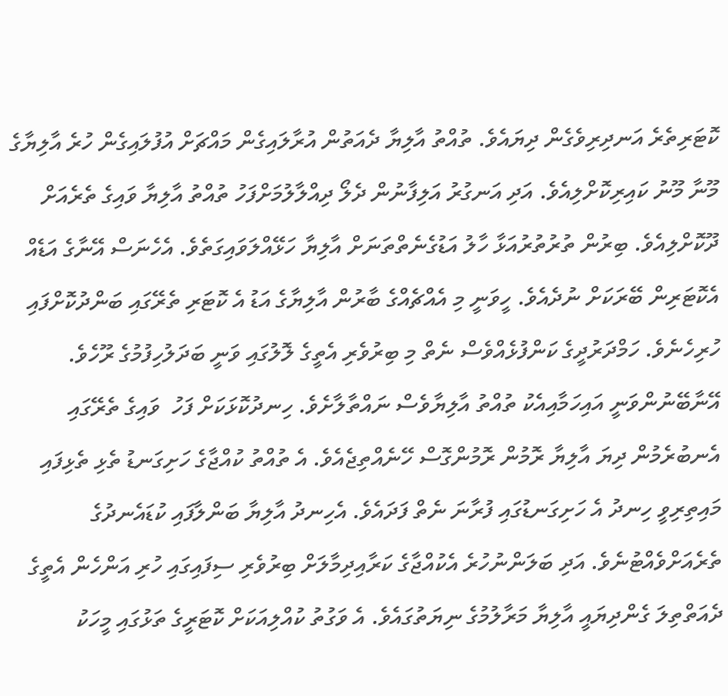ކޮޓަރިތެރެ އަނދިރިވެގެން ދިޔައެވެ. ތުއްތު އާލިޔާ ދެއަތުން އުރާލައިގެން މައްޗަށް އުފުލައިގެން ހުރެ އާލިޔާގެ މޫނާ މޫނު ކައިރިކޮށްލިއެވެ. އަދި އަނގުރު އަލިފާނުން ދެލޯ ދިއްލާލުމަށްފަހު ތުއްތު އާލިޔާ ވައިގެ ތެރެއަށް ދޫކޮށްލިއެވެ. ބިރުން ތުރުތުރުއަޅާ ހާލު އަޑުގެނެތްތަނަށް އާލިޔާ ހަޅޭއްލަވައިގަތެވެ. އެހެނަސް އޭނާގެ އަޑެއް އެކޮޓަރިން ބޭރަކަށް ނުދެއެވެ. ހީވަނީ މި އެއްޗެއްގެ ބާރުން އާލިޔާގެ އަޑު އެ ކޮޓަރި ތެރޭގައި ބަންދުކޮށްފައި ހުރިހެނެވެ. ހަމްދަރުދީގެ ކަންފުޅެއްވެސް ނެތް މި ބިރުވެރި އެތީގެ ލޮލުގައި ވަނީ ބަދަލުހިފުމުގެ ރޫހެވެ. އޭނާބޭނުންވަނީ އައިހަމާއިއެކު ތުއްތު އާލިޔާވެސް ނައްތާލާށެވެ. ހިނދުކޮޅަކަށް ފަހު  ވައިގެ ތެރޭގައި އެނބުރެމުން ދިޔަ އާލިޔާ ރޮމުން ރޮމުންގޮސް ހޭނެއްތިޖެއެވެ. އެ ތުއްތު ކުއްޖާގެ ހަށިގަނޑު ތެޅި ތެޅިފައި މައިތިރިވީ ހިނދު އެ ހަށިގަނޑުގައި ފުރާނަ ނެތް ފަދައެވެ. އެހިނދު އާލިޔާ ބަންލާފައި ކުޑައެނދުގެ ތެރެއަށްވެއްޓުނެވެ. އަދި ބަލަންނުހުރެ އެކުއްޖާގެ ކަރާއިދިމާލަށް ބިރުވެރި ސިފައިގައި ހުރި އަންހެން އެތީގެ ދެއަތްތިލަ ގެންދިޔައީ އާލިޔާ މަރާލުމުގެ ނިޔަތުގައެވެ. އެ ވަގުތު ކުއްލިއަކަށް ކޮޓަރީގެ ތަޅުގައި މީހަކު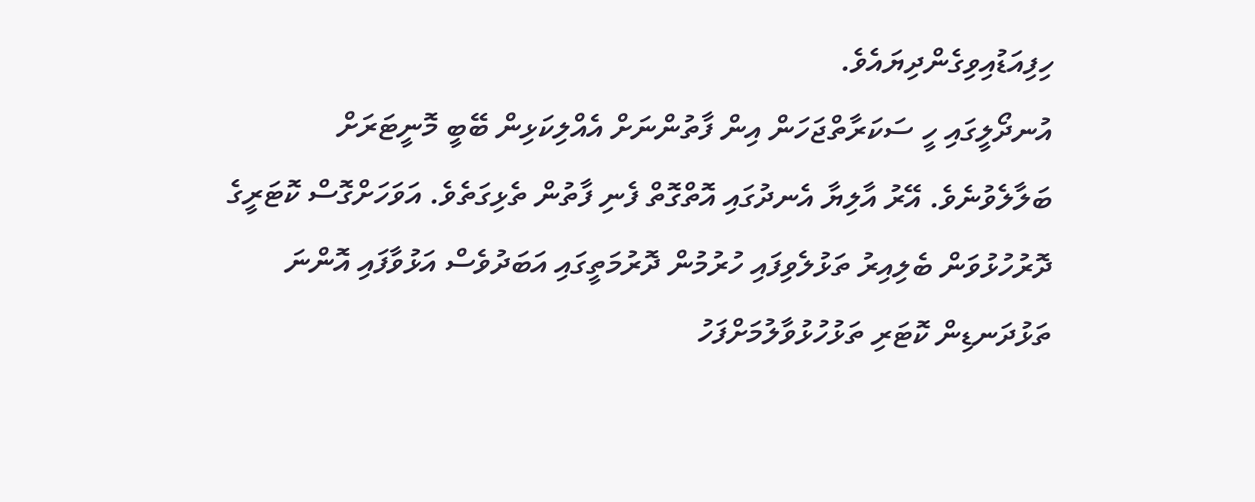ހިފިއަޑުއިވިގެންދިޔައެވެ.
އުނދޯލީގައި ހީ ސަކަރާތްޖަހަން އިން ފާތުންނަށް އެއްލިކަޅިން ބޭބީ މޮނީޓަރަށް ބަލާލެވުނެވެ. އޭރު އާލިޔާ އެނދުގައި އޮތްގޮތް ފެނި ފާތުން ތެޅިގަތެވެ. އަވަހަށްގޮސް ކޮޓަރީގެ ދޮރުހުޅުވަން ބެލިއިރު ތަޅުލެވިފައި ހުރުމުން ދޮރުމަތީގައި އަބަދުވެސް އަޅުވާފައި އޮންނަ ތަޅުދަނޑިން ކޮޓަރި ތަޅުހުޅުވާލުމަށްފަހު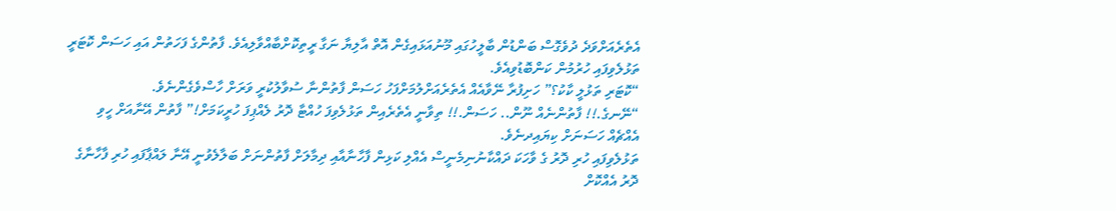އެތެރެއަށްވަދެ ދުވެގޮސް ބަންޑުން ބާލީހުގައި މޫނުއަޅައިގެން އޮތް އާލިޔާ ނަގާ ރީތިކޮށްބާއްވާލިއެވެ. ފާތުންގެ ފަހަތުން އައި ހަސަން ކޮޓަރީ ތަޅުލެވިފައި ހުރުމުން ކަންބޮޑުވިއެވެ.
“ކޮޓަރި ތަޅުލީ ކާކު؟” ހަށިފުރާ ނޭވާއެއް އެތެރެއަށްލުމަށްފަހު ހަސަން ފާތުންނާ ސުވާލުކުރީ ވަރަށް ހާސްވެގެންނެވެ.
“ނޭނގެ.!! ފާތުންނެއް ނޫން.. ހަސަން.!! ތިވާނީ އެތެރެއިން ތަޅުލެވިފަ ހުއްޓާ ދޮރު ލެއްޕިފަ ހުރީކަމަށް!” ފާތުން އޭނާއަށް ހީވި އެއްޗެއް ހަސަނަށް ކިޔައިދނެވެ.
ތަޅުލެވިފައި ހުރި ދޮރު ގެ ވާހަކަ ދައްކާނުނިމެނީސް އެއްލި ކަޅިން ފާހާނާއާއި ދިމާލަށް ފާތުންނަށް ބަލާލެވުނީ އޭނާ ލައްޕާފައި ހުރި ފާހާނާގެ ދޮރު އެއްކޮށް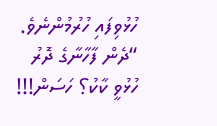ހުޅުވިފައި ހުރުމުންނެވެ.
“ދެން ފާހާނާގެ ދޮރު ހުޅުވީ ކާކު؟ ހަސަން!!!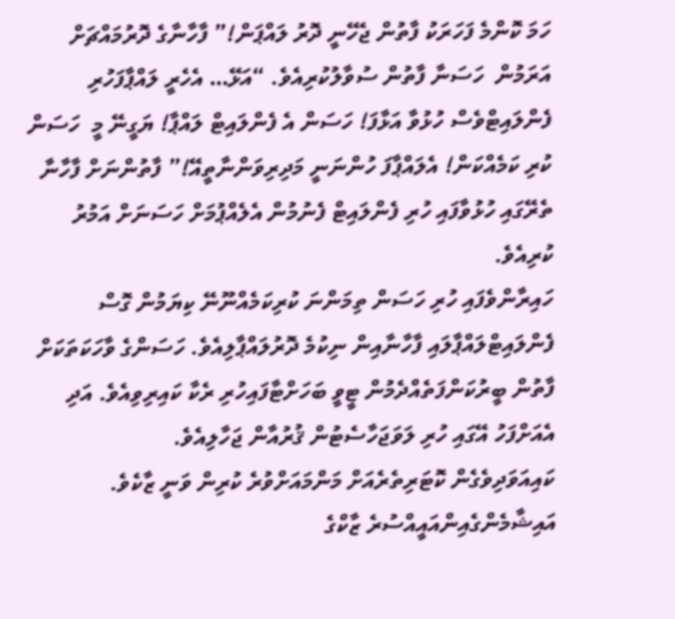ހަމަ ކޮންމެ ފަހަރަކު ފާތުން ޖެހޭނީ ދޮރު ލައްޕަން!” ފާހާނާގެ ދޮރުމައްޗަށް އަރަމުން  ހަސަނާ ފާތުން ސުވާލުކުރިއެވެ. “އަޅޭ… އެހެރީ ލައްޕާފަހުރި ފެންލައިޓްވެސް ހުޅުވާ އަޅާފަ! ހަސަން އެ ފެންލައިޓް ލައްޕާ! ޔަގީނޭ މީ  ހަސަން ކުރި ކަމެއްކަން! އެލައްޕާފަ ހުންނަނީ މަދިރިވަންނާތީއޭ!” ފާތުންނަށް ފާހާނާ ތެރޭގައި ހުޅުވާފައި ހުރި ފެންލައިޓް ފެނުމުން އެލެއްޕުމަށް ހަސަނަށް އަމުރު ކުރިއެވެ.
ހައިރާންވެފައި ހުރި ހަސަން ތިމަންނަ ކުރިކަމެއްނޫނޭ ކިޔަމުން ގޮސް ފެންލައިޓްލައްޕާލައި ފާހާނާއިން ނިކުމެ ދޮރުލައްޕާލިއެވެ. ހަސަންގެ ވާހަކަތަކަށް ފާތުން ބީރުކަންފަތެއްދެމުން ޓީވީ ބަހަށްޓާފައިހުރި ރެކާ ކައިރިވިއެވެ. އަދި އެއަށްފަހު އޭގައި ހުރި ލަވަޖަހާސެޓުން ޤުރުއާން ޖަހާލިއެވެ.
ކައިއަވަދިވެގެން ކޮޓަރިތެރެއަށް މަންމައަށްވުރެ ކުރިން ވަނީ ޒާކެވެ. އައިޝާމެންގެއިންއައީއްސުރެ ޒާކްގެ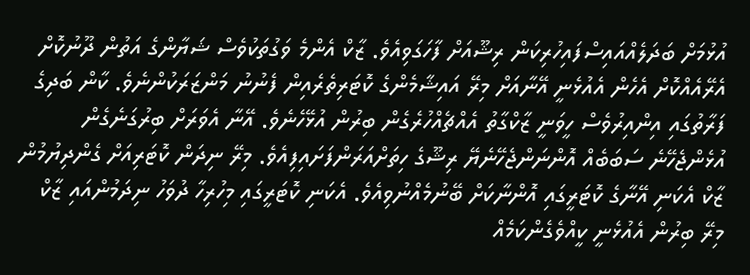އުޅުމަށް ބަދަލެއްއައިސްފައިހުރިކަން ރިޝޫއަށް ފާހަގަވިއެވެ. ޒާކް އެންމެ ވަގުތަކުވެސް ޝަޔާންގެ އަތުން ދޫނުކޮށް އެރޭއެއްކޮށް އެހެން އެއުޅެނީ އޭނާއަށް މިރޭ އައިޝާމެންގެ ކޮޓަރިތެރެއިން ފެނުނު މަންޒަރަކުންނެވެ. ކާން ބަދިގެ ފަރާތުގައި އިންއިރުވެސް ހީވަނީ ޒާކްގާތު އެއްޗެއްހުރެގެން ބިރުން އުޅޭހެނެވެ. އޭނާ އެވަރަށް ބިރުގަނެގެން އުޅެންޖެހޭނެ ސަބަބެއް އޮންނަންޖެހޭނެޔޭ ރިޝޫގެ ހިތަށްއަރަންފަށައިފިއެވެ. މިރޭ ނިދަން ކޮޓަރިއަށް ގެންދިޔުމުން ޒާކް އެކަނި އޭނާގެ ކޮޓަރީގައި އޮންނާކަށް ބޭނުމެއްނުވިއެވެ. އެކަނި ކޮޓަރީގައި މިހުރިހާ ދުވަހު ނިދަމުންއައި ޒާކް މިރޭ ބިރުން އެއުޅެނީ ކީއްވެގެންކަމެއް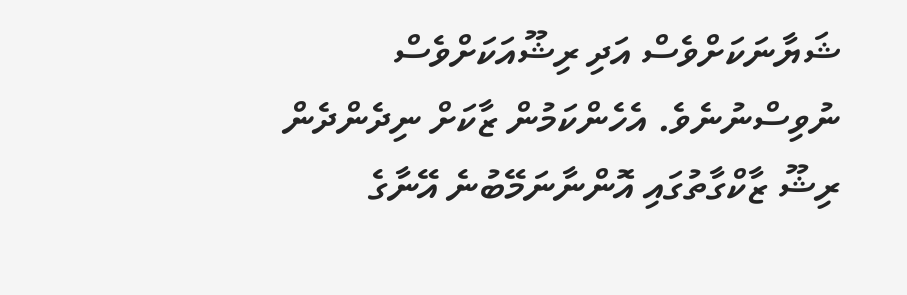ޝަޔާނަކަށްވެސް އަދި ރިޝޫއަކަށްވެސް ނުވިސްނުނެވެ. އެހެންކަމުން ޒާކަށް ނިދެންދެން ރިޝޫ ޒާކްގާތުގައި އޮންނާނަމޭބުނެ އޭނާގެ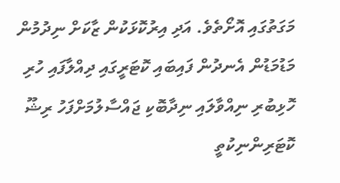މަގަތުގައި އޮށޯތެވެ. އަދި އިރުކޮޅަކުން ޒާކަށް ނިދުމުން މަޑުމަޑުން އެނދުން ފައިބައި ކޮޓަރީގައި ދިއްލާފައި ހުރި ހޮޅިބުރި ނިއްވާލައި ނިދާބޮކި ޖައްސާލުމަށްފަހު ރިޝޫ ކޮޓަރިންނިކުތީ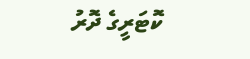ކޮޓަރީގެ ދޮރު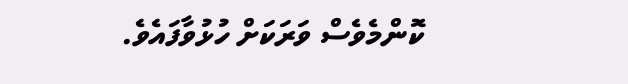ކޮންމެވެސް ވަރަކަށް ހުޅުވާފައެވެ.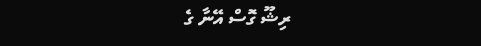ރިޝޫ ގޮސް އޭނާ ގެ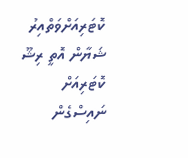ކޮޓަރިއަށްވަތްއިރު ޝަޔާން އޮތީ ރިޝޫ ކޮޓަރިއަށް ނައިސްގެން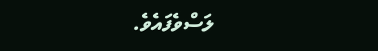ލަސްވެފައެވެ.